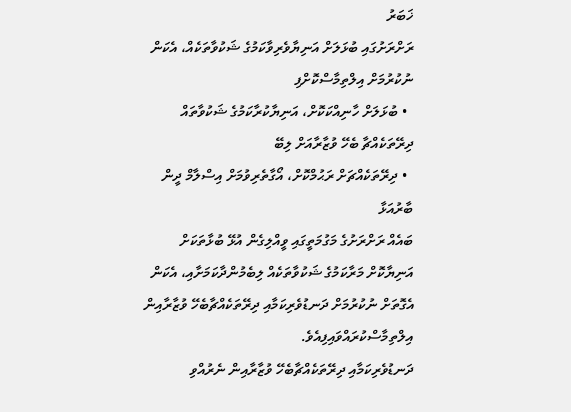ޚަބަރު
ރަށްރަށުގައި ބުޅަލަށް އަނިޔާވެރިވާކަމުގެ ޝަކުވާތަކެއް، އެކަން ނުކުރުމަށް އިލްތިމާސްކޮށްފި
  • ބުޅަލަށް ހާނިއްކަކޮށް، އަނިޔާކުރާކަމުގެ ޝަކުވާތައް ދިރޭތަކެއްޗާ ބެހޭ ވުޒާރާއަށް ލިބޭ
  • ދިރޭތަކެއްޗަށް ރަޙުމްކޮށް، އޯގާތެރިވުމަށް އިސްލާމް ދީން ބާރުއަޅާ
ބައެއް ރަށްރަށުގެ މަގުމަތީގައި ވީއްލިގެން އުޅޭ ބުޅާތަކަށް އަނިޔާކޮށް މަރާކަމުގެ ޝަކުވާތަކެއް ލިބެމުންދާކަމަށާއި، އެކަން އެގޮތަށް ނުކުރުމަށް ދަނޑުވެރިކަމާއި ދިރޭތަކެއްޗާބެހޭ ވުޒާރާއިން އިލްތިމާސްކުރައްވައިފިއެވެ.
ދަނޑުވެރިކަމާއި ދިރޭތަކެއްޗާބެހޭ ވުޒާރާއިން ނެރުއްވި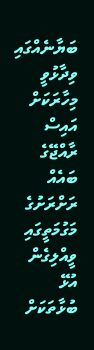ބަޔާނެއްގައި ވިދާޅުވީ މިހާރަކަށް އައިސް ރާއްޖޭގެ ބައެއް ރަށްރަށުގެ މަގުމަތީގައި ވީއްލިގެން އުޅޭ ބުޅާތަކަށް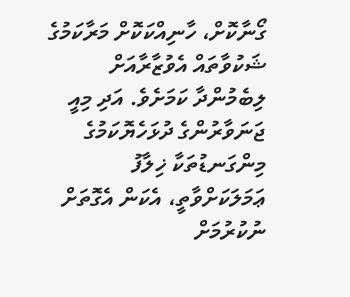ގޯނާކޮށް، ހާނިއްކަކޮށް މަރާކަމުގެ ޝަކުވާތައް އެވުޒާރާއަށް ލިބެމުންދާ ކަމަށެވެ. އަދި މިއީ ޖަނަވާރުންގެ ދުޅަހެޔޮކަމުގެ މިންގަނޑުތަކާ ޚިލާފު ޢަމަލަކަށްވާތީ، އެކަން އެގޮތަށް ނުކުރުމަށް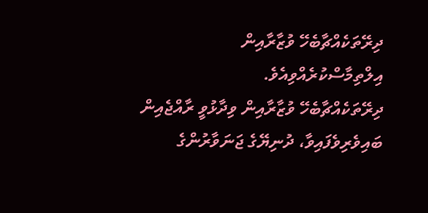ދިރޭތަކެއްޗާބެހޭ ވުޒާރާއިން އިލްތިމާސްކުރެއްވިއެވެ.
ދިރޭތަކެއްޗާބެހޭ ވުޒާރާއިން ވިދާޅުވީ ރާއްޖެއިން ބައިވެރިވެފައިވާ، ދުނިޔޭގެ ޖަނަވާރުންގެ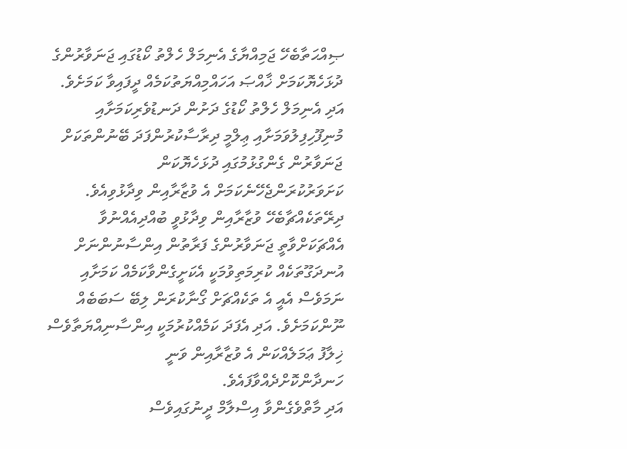ޞިއްޙަތާބެހޭ ޖަމިއްޔާގެ އެނިމަލް ހެލްތު ކޯޑުގައި ޖަނަވާރުންގެ ދުޅަހެޔޮކަމަށް ޚާއްޞަ އަހައްމިއްޔަތުކަމެއް ދީފައިވާ ކަމަށެވެ. އަދި އެނިމަލް ހެލްތު ކޯޑުގެ ދަށުން ދަނޑުވެރިކަމަށާއި މުނިފޫހިފިލުވަމަށާއި ޢިލްމީ ދިރާސާކުރުންފަދަ ބޭނުންތަކަށް ޖަނަވާރުން ގެންގުޅުމުގައި ދުޅަހެޔޮކަން ކަށަވަރުކުރަންޖެހޭނެކަމަށް އެ ވުޒާރާއިން ވިދާޅުވިއެވެ.
ދިރޭތަކެއްޗާބެހޭ ވުޒާރާއިން ވިދާޅުވީ ބުއްދިއެއްނުވާ އެއްޗަކަށްވާތީ ޖަނަވާރުންގެ ފަރާތުން އިންސާނުންނަށް އުނދަގޫތަކެއް ކުރިމަތިވުމަކީ އެކަށީގެންވާކަމެއް ކަމަށާއި ނަމަވެސް އެއީ އެ ތަކެއްޗަށް ގޯނާކުރަން ލިބޭ ސަބަބެއް ނޫންކަމަށެވެ. އަދި އެފަދަ ކަމެއްކުރުމަކީ އިންސާނިއްޔަތާވެސް ޚިލާފު ޢަމަލެއްކަން އެ ވުޒާރާއިން ވަނީ ހަނދާންކޮށްދެއްވާފައެވެ.
އަދި މާތްވެގެންވާ އިސްލާމް ދީނުގައިވެސް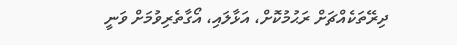ދިރޭތަކެއްޗަށް ރަޙުމުކޮށް، އަޅާލައި، އޯގާތެރިވުމަށް ވަނީ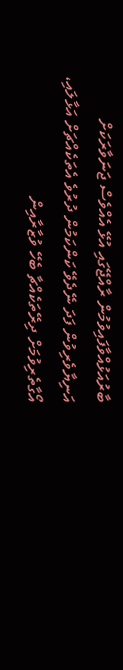ބާރުއަޅުއްވާފައިވުމުން ރާއްޖޭގައި އުޅޭ އެއްވެސް ޖަނަވާރަކަށް އަނިޔާވެރިވުން ފަދަ ނޭދެވޭ ކަންކަމުން ދުރުވެ އެތަކެއްޗަށް އަޅާލައި، އޯގާތެރިވުމަށް ދިރޭތަކެއްޗާ ބެހޭ ވުޒާރާއިން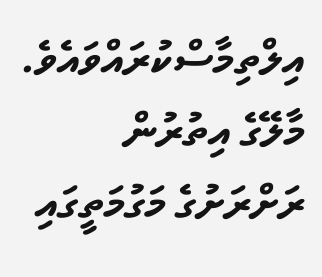އިލްތިމާސްކުރައްވައެވެ.
މާލޭގެ އިތުރުން ރަށްރަށުގެ މަގުމަތީގައި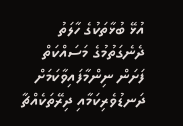އުޅޭ ބުޅާތަކުގެ ހާލަތު ދެނެގަތުމުގެ މަސައްކަތް ފަށަން ނިންމާފައިވާކަމަށް ދަނޑުވެރިކަމާއި ދިރޭތަކެއްޗާ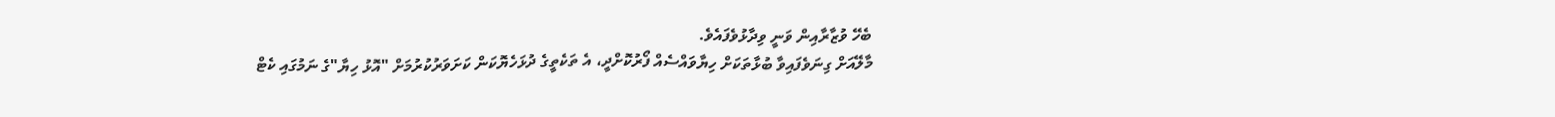ބެހޭ ވުޒާރާއިން ވަނީ ވިދާޅުވެފައެވެ.
މާލޭއަށް ގިނަވެފައިވާ ބުޅާތަކަށް ހިޔާވައްސެއް ފޯރުކޮށްދީ، އެ ތަކެތީގެ ދުޅަހެޔޮކަން ކަށަވަރުކުރުމަށް "އޮޅު ހިޔާ"ގެ ނަމުގައި ކެޓް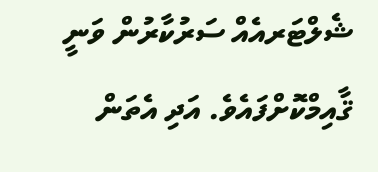ޝެލްޓަރއެއް ސަރުކާރުން ވަނީ ޤާއިމްކޮށްފައެވެ. އަދި އެތަން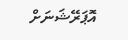އޮޕަރޭޝަނަށް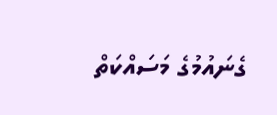ގެނައުމުގެ މަސައްކަތް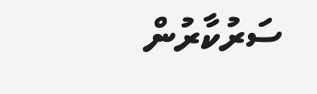ސަރުކާރުން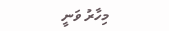މިހާރު ވަނީ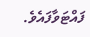ފައްޓަވާފައެވެ.